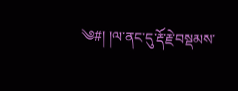༄#། །ལ་ནང་དུ་རྡོ་རྗེ་བསྡམས་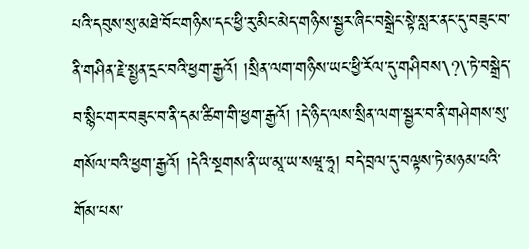པའི་དབུས་སུ་མཐེ་བོང་གཉིས་དང་ཕྱི་རུ་མིང་མེད་གཉིས་སྦྱར་ཞིང་བསྒྲེང་སྟེ་སླར་ནང་དུ་བཟུང་བ་ནི་གཤིན་རྗེ་སྤྱན་དྲང་བའི་ཕྱག་རྒྱའོ། །སྲིན་ལག་གཉིས་ཡང་ཕྱི་རོལ་དུ་གཤིབས་\?\་ཏེ་བསྒྲེད་བ་སྙིང་གར་བཟུང་བ་ནི་དམ་ཚིག་གི་ཕྱག་རྒྱའོ། །དེ་ཉིད་ལས་སྲིན་ལག་སྦྱར་བ་ནི་གཤེགས་སུ་གསོལ་བའི་ཕྱག་རྒྱའོ། །དེའི་སྔགས་ནི་ཡ་མཱ་ཡ་སཝཱ་ཧཱ། བདེ་བྲལ་དུ་བལྟས་ཏེ་མཉམ་པའི་གོམ་པས་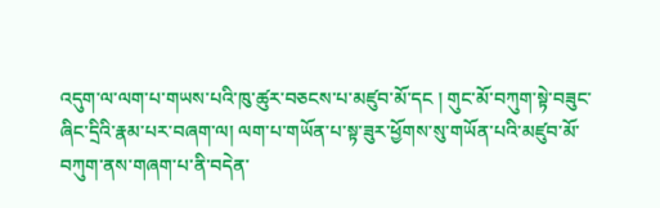འདུག་ལ་ལག་པ་གཡས་པའི་ཁུ་ཚུར་བཅངས་པ་མཛུབ་མོ་དང ། གུང་མོ་བཀུག་སྟེ་བཟུང་ཞིང་དྲིའི་རྣམ་པར་བཞག་ལ། ལག་པ་གཡོན་པ་སྟ་ཟུར་ཕྱོགས་སུ་གཡོན་པའི་མཛུབ་མོ་བཀུག་ནས་གཞག་པ་ནི་བདེན་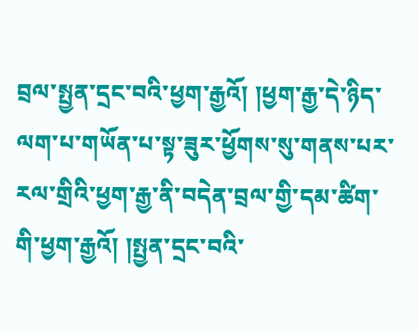བྲལ་སྤྱན་དྲང་བའི་ཕྱག་རྒྱའོ། །ཕྱག་རྒྱ་དེ་ཉིད་ལག་པ་གཡོན་པ་སྟ་ཟུར་ཕྱོགས་སུ་གནས་པར་རལ་གྲིའི་ཕྱག་རྒྱ་ནི་བདེན་བྲལ་གྱི་དམ་ཚིག་གི་ཕྱག་རྒྱའོ། །སྤྱན་དྲང་བའི་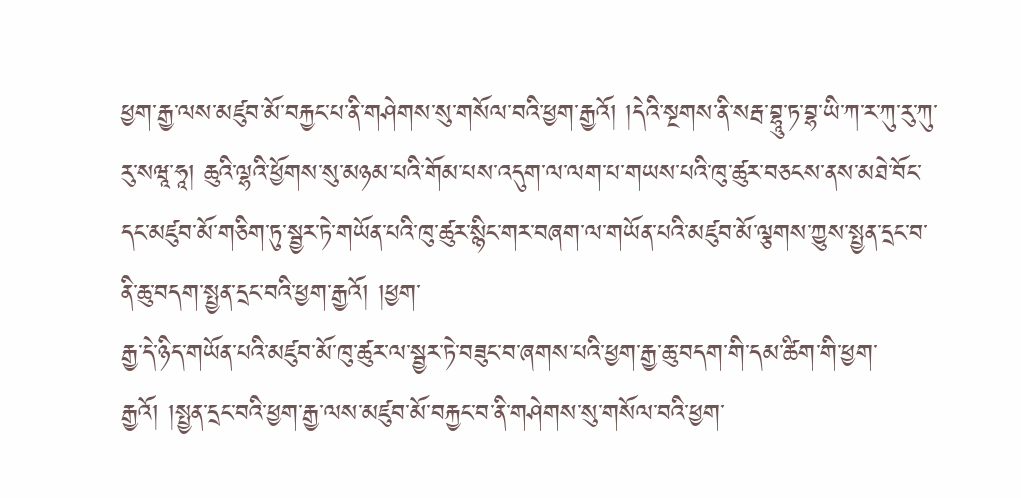ཕྱག་རྒྱ་ལས་མཛུབ་མོ་བརྐྱང་པ་ནི་གཤེགས་སུ་གསོལ་བའི་ཕྱག་རྒྱའོ། །དེའི་སྔགས་ནི་སརྦ་བྷཱུ་ཏ་བྷ་ཡི་ཀ་ར་ཀུ་རུ་ཀུ་རུ་སཝཱ་ཧཱ། ཆུའི་ལྷའི་ཕྱོགས་སུ་མཉམ་པའི་གོམ་པས་འདུག་ལ་ལག་པ་གཡས་པའི་ཁུ་ཚུར་བཅངས་ནས་མཐེ་བོང་དང་མཛུབ་མོ་གཅིག་ཏུ་སྦྱར་ཏེ་གཡོན་པའི་ཁུ་ཚུར་སྙིང་གར་བཞག་ལ་གཡོན་པའི་མཛུབ་མོ་ལྕགས་ཀྱུས་སྤྱན་དྲང་བ་ནི་ཆུ་བདག་སྤྱན་དྲང་བའི་ཕྱག་རྒྱའོ། །ཕྱག་
རྒྱ་དེ་ཉིད་གཡོན་པའི་མཛུབ་མོ་ཁུ་ཚུར་ལ་སྦྱར་ཏེ་བཟུང་བ་ཞགས་པའི་ཕྱག་རྒྱ་ཆུ་བདག་གི་དམ་ཚིག་གི་ཕྱག་རྒྱའོ། །སྤྱན་དྲང་བའི་ཕྱག་རྒྱ་ལས་མཛུབ་མོ་བརྐྱང་བ་ནི་གཤེགས་སུ་གསོལ་བའི་ཕྱག་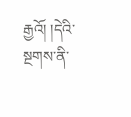རྒྱའོ། །དེའི་སྔགས་ནི་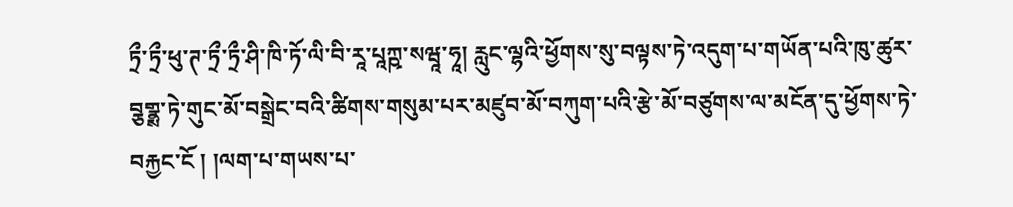ཏྲྀ་ཏྲྀ་ཕུ་ཊ་ཏྲྀ་ཏྲྀ་ཤི་ཁི་ཏོ་ལི་བི་རཱ་པཱཀྵ་སཝཱ་ཧཱ། རླུང་ལྷའི་ཕྱོགས་སུ་བལྟས་ཏེ་འདུག་པ་གཡོན་པའི་ཁུ་ཚུར་བྕགྣྶ་ཏེ་གུང་མོ་བསྒྲེང་བའི་ཚིགས་གསུམ་པར་མཛུབ་མོ་བཀུག་པའི་རྩེ་མོ་བཙུགས་ལ་མངོན་དུ་ཕྱོགས་ཏེ་བརྐྱང་ངོ ། །ལག་པ་གཡས་པ་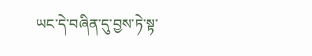ཡང་དེ་བཞིན་དུ་བྱས་ཏེ་སྟ་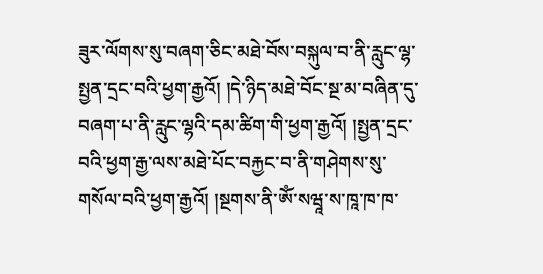ཟུར་ལོགས་སུ་བཞག་ཅིང་མཐེ་བོས་བསྐུལ་བ་ནི་རླུང་ལྷ་སྤྱན་དྲང་བའི་ཕྱག་རྒྱའོ། །དེ་ཉིད་མཐེ་བོང་སྔ་མ་བཞིན་དུ་བཞག་པ་ནི་རླུང་ལྷའི་དམ་ཚིག་གི་ཕྱག་རྒྱའོ། །སྤྱན་དྲང་བའི་ཕྱག་རྒྱ་ལས་མཐེ་པོང་བརྐྱང་བ་ནི་གཤེགས་སུ་གསོལ་བའི་ཕྱག་རྒྱའོ། །སྔགས་ནི་ཨོཾ་སཝཱ་ས་ཁཱ་ཁ་ཁ་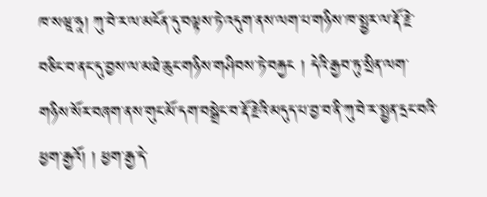ཁ་སཝཱ་ཧཱ། ཀུ་བེ་ར་ལ་མངོན་དུ་བལྟས་ཏེ་འདུག་ནས་ལག་པ་གཉིས་ཁ་སྥྱར་ལ་རྡོ་རྗེ་བཅིང་བ་ནང་དུ་བྱས་ལ་མཐེ་ཆུང་གཉིས་གཤིབས་ཏེ་བརྐྱང ། དེའི་རྒྱབ་ཏུ་སྲིན་ལག་གཉིས་སོར་བཞག་ནས་གུང་མོ་དག་བསྒྲེང་བ་རྡོ་རྗེའི་མདུད་པ་བྱ་བ་ནི་ཀུ་བེ་ར་སྤྱན་དྲང་བའི་ཕྱག་རྒྱའོ། ། ཕྱག་རྒྱ་དེ་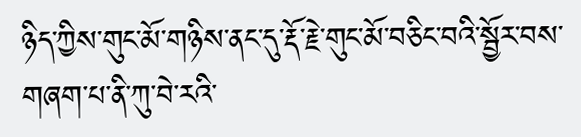ཉིད་ཀྱིས་གུང་མོ་གཉིས་ནང་དུ་རྡོ་རྗེ་གུང་མོ་བཅིང་བའི་སྦྱོར་བས་གཞག་པ་ནི་ཀུ་བེ་རའི་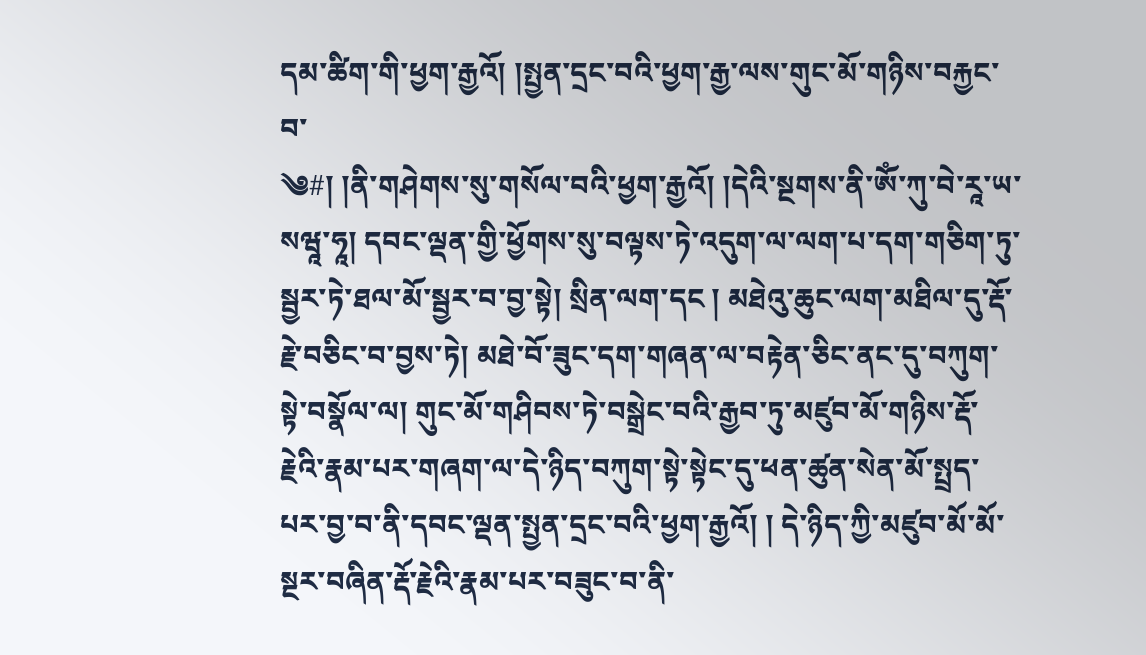དམ་ཚིག་གི་ཕྱག་རྒྱའོ། །སྤྱན་དྲང་བའི་ཕྱག་རྒྱ་ལས་གུང་མོ་གཉིས་བརྐྱང་བ་
༄#། །ནི་གཤེགས་སུ་གསོལ་བའི་ཕྱག་རྒྱའོ། །དེའི་སྔགས་ནི་ཨོཾ་ཀུ་བེ་རཱ་ཡ་སཝཱ་ཧཱ། དབང་ལྡན་གྱི་ཕྱོགས་སུ་བལྟས་ཏེ་འདུག་ལ་ལག་པ་དག་གཅིག་ཏུ་སྦྱར་ཏེ་ཐལ་མོ་སྦྱར་བ་བྱ་སྟེ། སྲིན་ལག་དང ། མཐེའུ་ཆུང་ལག་མཐིལ་དུ་རྡོ་རྗེ་བཅིང་བ་བྱས་ཏེ། མཐེ་བོ་ཟུང་དག་གཞན་ལ་བརྟེན་ཅིང་ནང་དུ་བཀུག་སྟེ་བསྣོལ་ལ། གུང་མོ་གཤིབས་ཏེ་བསྒྲེང་བའི་རྒྱབ་ཏུ་མཛུབ་མོ་གཉིས་རྡོ་རྗེའི་རྣམ་པར་གཞག་ལ་དེ་ཉིད་བཀུག་སྟེ་སྟེང་དུ་ཕན་ཚུན་སེན་མོ་སྤྲད་པར་བྱ་བ་ནི་དབང་ལྡན་སྤྱན་དྲང་བའི་ཕྱག་རྒྱའོ། ། དེ་ཉིད་ཀྱི་མཛུབ་མོ་མོ་སྔར་བཞིན་རྡོ་རྗེའི་རྣམ་པར་བཟུང་བ་ནི་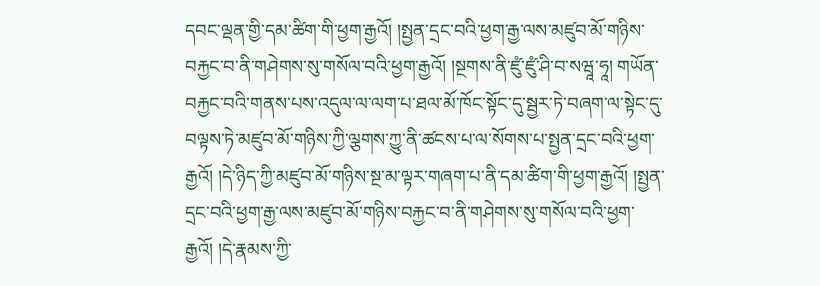དབང་ལྡན་གྱི་དམ་ཚིག་གི་ཕྱག་རྒྱའོ། །སྤྱན་དྲང་བའི་ཕྱག་རྒྱ་ལས་མཛུབ་མོ་གཉིས་བརྐྱང་བ་ནི་གཤེགས་སུ་གསོལ་བའི་ཕྱག་རྒྱའོ། །སྔགས་ནི་ཛུཾ་ཛུཾ་ཤི་བ་སཝཱ་ཧཱ། གཡོན་བརྐྱང་བའི་གནས་པས་འདུལ་ལ་ལག་པ་ཐལ་མོ་ཁོང་སྟོང་དུ་སྦྱར་ཏེ་བཞག་ལ་སྟེང་དུ་བལྟས་ཏེ་མཛུབ་མོ་གཉིས་ཀྱི་ལྕགས་ཀྱུ་ནི་ཚངས་པ་ལ་སོགས་པ་སྤྱན་དྲང་བའི་ཕྱག་རྒྱའོ། །དེ་ཉིད་ཀྱི་མཛུབ་མོ་གཉིས་སྔ་མ་ལྟར་གཞག་པ་ནི་དམ་ཚིག་གི་ཕྱག་རྒྱའོ། །སྤྱན་དྲང་བའི་ཕྱག་རྒྱ་ལས་མཛུབ་མོ་གཉིས་བརྐྱང་བ་ནི་གཤེགས་སུ་གསོལ་བའི་ཕྱག་རྒྱའོ། །དེ་རྣམས་ཀྱི་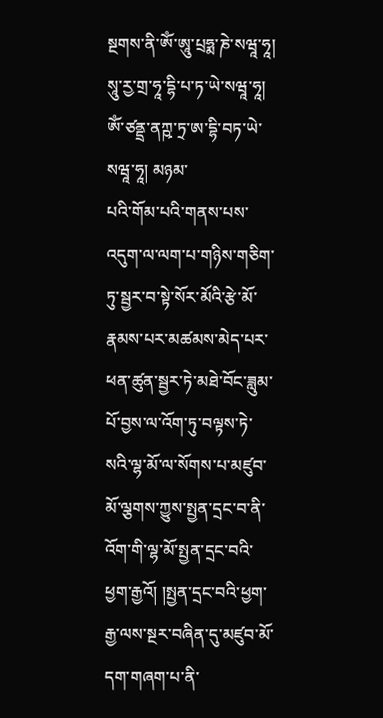སྔགས་ནི་ཨོཾ་ཨཱུ་པྲཧྨ་ཎེ་སཝཱ་ཧཱ། སཱུ་རྱ་གྲ་ཧཱ་དྷི་པ་ཏ་ཡེ་སཝཱ་ཧཱ། ཨོཾ་ཙནྡྲ་ནཀྵ་ཏྲ་ཨ་དྷི་བཏ་ཡེ་སཝཱ་ཧཱ། མཉམ་
པའི་གོམ་པའི་གནས་པས་འདུག་ལ་ལག་པ་གཉིས་གཅིག་ཏུ་སྦྱར་བ་སྟེ་སོར་མོའི་རྩེ་མོ་རྣམས་པར་མཚམས་མེད་པར་ཕན་ཚུན་སྦྱར་ཏེ་མཐེ་བོང་ཟླུམ་པོ་བྱས་ལ་འོག་ཏུ་བལྟས་ཏེ་སའི་ལྷ་མོ་ལ་སོགས་པ་མཛུབ་མོ་ལྕགས་ཀྱུས་སྤྱན་དྲང་བ་ནི་འོག་གི་ལྷ་མོ་སྤྱན་དྲང་བའི་ཕྱག་རྒྱའོ། །སྤྱན་དྲང་བའི་ཕྱག་རྒྱ་ལས་སྔར་བཞིན་དུ་མཛུབ་མོ་དག་གཞག་པ་ནི་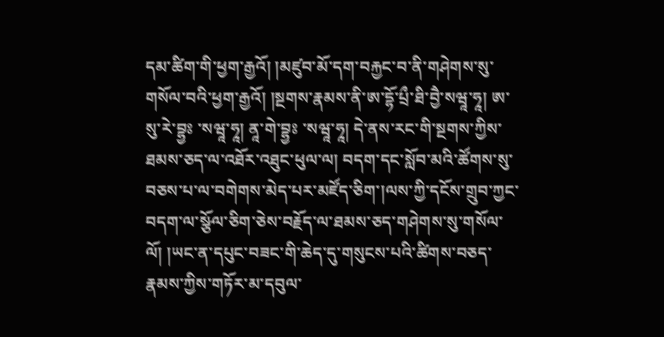དམ་ཚིག་གི་ཕྱག་རྒྱའོ། །མཛུབ་མོ་དག་བརྐྱང་བ་ནི་གཤེགས་སུ་གསོལ་བའི་ཕྱག་རྒྱའོ། །སྔགས་རྣམས་ནི་ཨ་དྷོ་པྲྀ་ཐི་བྱཻ་སཝཱ་ཧཱ། ཨ་སུ་རེ་བྷྱཿ ་སཝཱ་ཧཱ། ནཱ་གེ་བྷྱཿ ་སཝཱ་ཧཱ། དེ་ནས་རང་གི་སྔགས་ཀྱིས་ཐམས་ཅད་ལ་འཐོར་འཐུང་ཕུལ་ལ། བདག་དང་སློབ་མའི་ཚོགས་སུ་བཅས་པ་ལ་བགེགས་མེད་པར་མཛོད་ཅིག་།ལས་ཀྱི་དངོས་གྲུབ་ཀྱང་བདག་ལ་སྩོལ་ཅིག་ཅེས་བརྗོད་ལ་ཐམས་ཅད་གཤེགས་སུ་གསོལ་ལོ། །ཡང་ན་དཔུང་བཟང་གི་ཆེད་དུ་གསུངས་པའི་ཚིགས་བཅད་རྣམས་ཀྱིས་གཏོར་མ་དབུལ་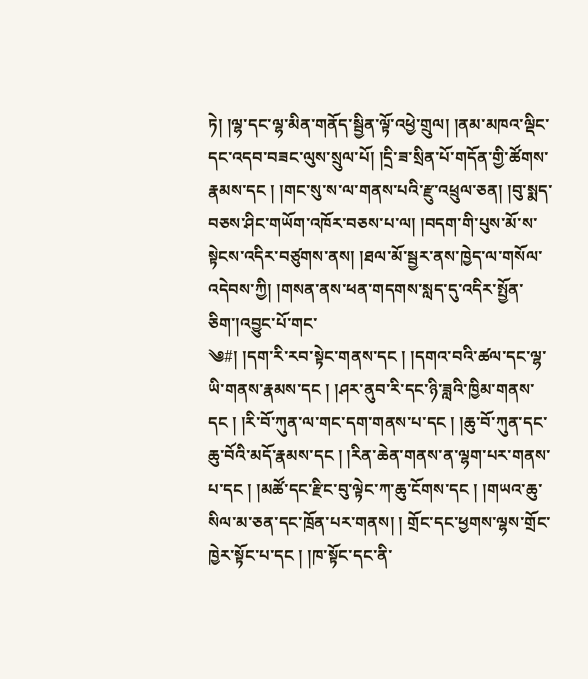ཏེ། །ལྷ་དང་ལྷ་མིན་གནོད་སྦྱིན་ལྟོ་འཕྱེ་གྲུལ། །ནམ་མཁའ་ལྡིང་དང་འདབ་བཟང་ལུས་སྲུལ་པོ། །དྲི་ཟ་སྲིན་པོ་གདོན་གྱི་ཚོགས་རྣམས་དང ། །གང་སུ་ས་ལ་གནས་པའི་རྫུ་འཕྲུལ་ཅན། །བུ་སྨད་བཅས་ཤིང་གཡོག་འཁོར་བཅས་པ་ལ། །བདག་གི་པུས་མོ་ས་སྟེངས་འདིར་བཙུགས་ནས། །ཐལ་མོ་སྦྱར་ནས་ཁྱེད་ལ་གསོལ་འདེབས་ཀྱི། །གསན་ནས་ཕན་གདགས་སླད་དུ་འདིར་སྤྱོན་ཅིག་།འབྱུང་པོ་གང་
༄#། །དག་རི་རབ་སྟེང་གནས་དང ། །དགའ་བའི་ཚལ་དང་ལྷ་ཡི་གནས་རྣམས་དང ། །ཤར་ནུབ་རི་དང་ཉི་ཟླའི་ཁྱིམ་གནས་དང ། །རི་བོ་ཀུན་ལ་གང་དག་གནས་པ་དང ། །ཆུ་བོ་ཀུན་དང་ཆུ་བོའི་མདོ་རྣམས་དང ། །རིན་ཆེན་གནས་ན་ལྷག་པར་གནས་པ་དང ། །མཚོ་དང་རྫིང་བུ་ལྟེང་ཀ་ཆུ་ངོགས་དང ། །གཡའ་ཆུ་སིལ་མ་ཅན་དང་ཁྲོན་པར་གནས། ། གྲོང་དང་ཕྱགས་ལྷས་གྲོང་ཁྱེར་སྟོང་པ་དང ། །ཁ་སྟོང་དང་ནི་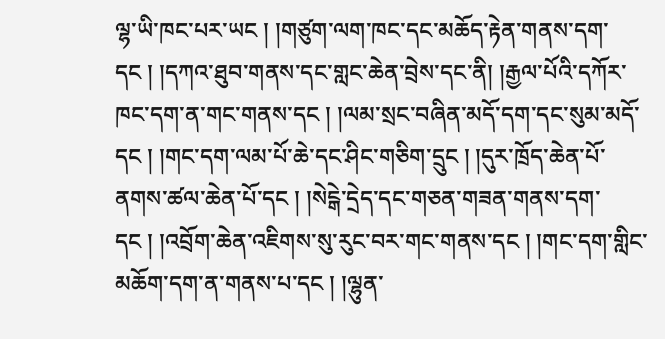ལྷ་ཡི་ཁང་པར་ཡང ། །གཙུག་ལག་ཁང་དང་མཆོད་རྟེན་གནས་དག་དང ། །དཀའ་ཐུབ་གནས་དང་གླང་ཆེན་བྲེས་དང་ནི། །རྒྱལ་པོའི་དཀོར་ཁང་དག་ན་གང་གནས་དང ། །ལམ་སྲང་བཞིན་མདོ་དག་དང་སུམ་མདོ་དང ། །གང་དག་ལམ་པོ་ཆེ་དང་ཤིང་གཅིག་དྲུང ། །དུར་ཁྲོད་ཆེན་པོ་ནགས་ཚལ་ཆེན་པོ་དང ། །སེངྒེ་དྲེད་དང་གཅན་གཟན་གནས་དག་དང ། །འབྲོག་ཆེན་འཇིགས་སུ་རུང་བར་གང་གནས་དང ། །གང་དག་གླིང་མཆོག་དག་ན་གནས་པ་དང ། །ལྷུན་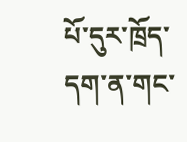པོ་དུར་ཁྲོད་དག་ན་གང་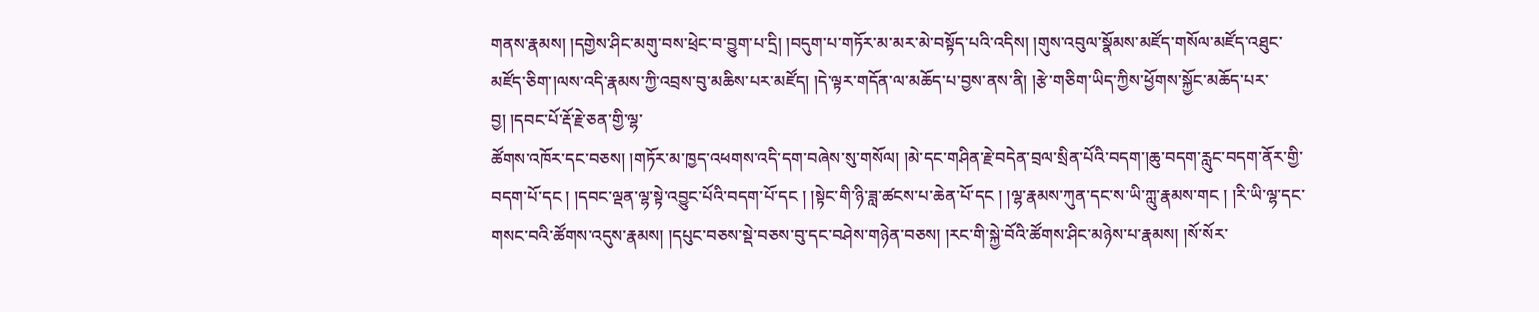གནས་རྣམས། །དགྱེས་ཤིང་མགུ་བས་ཕྲེང་བ་བྱུག་པ་དྲི། །བདུག་པ་གཏོར་མ་མར་མེ་བསྟོད་པའི་འདིས། །གུས་འབུལ་སྣོམས་མཛོད་གསོལ་མཛོད་འཐུང་མཛོད་ཅིག་།ལས་འདི་རྣམས་ཀྱི་འབྲས་བུ་མཆིས་པར་མཛོད། །དེ་ལྟར་གདོན་ལ་མཆོད་པ་བྱས་ནས་ནི། །རྩེ་གཅིག་ཡིད་ཀྱིས་ཕྱོགས་སྐྱོང་མཆོད་པར་བྱ། །དབང་པོ་རྡོ་རྗེ་ཅན་གྱི་ལྷ་
ཚོགས་འཁོར་དང་བཅས། །གཏོར་མ་ཁྱད་འཕགས་འདི་དག་བཞེས་སུ་གསོལ། །མེ་དང་གཤིན་རྗེ་བདེན་བྲལ་སྲིན་པོའི་བདག་།ཆུ་བདག་རླུང་བདག་ནོར་གྱི་བདག་པོ་དང ། །དབང་ལྡན་ལྷ་སྟེ་འབྱུང་པོའི་བདག་པོ་དང ། །སྟེང་གི་ཉི་ཟླ་ཚངས་པ་ཆེན་པོ་དང ། །ལྷ་རྣམས་ཀུན་དང་ས་ཡི་ཀླུ་རྣམས་གང ། །རི་ཡི་ལྷ་དང་གསང་བའི་ཚོགས་འདུས་རྣམས། །དཔུང་བཅས་སྡེ་བཅས་བུ་དང་བཤེས་གཉེན་བཅས། །རང་གི་སྐྱེ་བོའི་ཚོགས་ཤིང་མཉེས་པ་རྣམས། །སོ་སོར་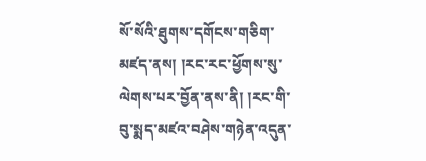སོ་སོའི་ཐུགས་དགོངས་གཅིག་མཛད་ནས། །རང་རང་ཕྱོགས་སུ་ལེགས་པར་བྱོན་ནས་ནི། །རང་གི་བུ་སྨད་མཛའ་བཤེས་གཉེན་འདུན་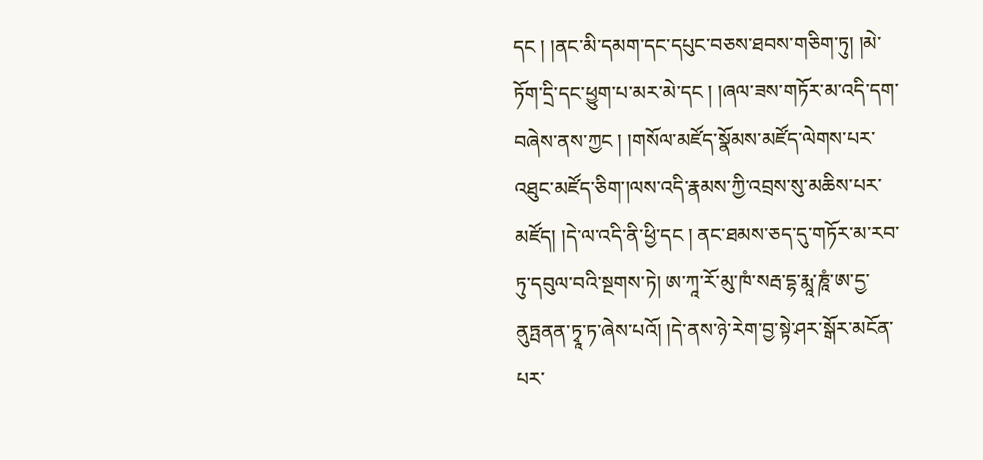དང ། །ནང་མི་དམག་དང་དཔུང་བཅས་ཐབས་གཅིག་ཏུ། །མེ་ཏོག་དྲི་དང་ཕྱུག་པ་མར་མེ་དང ། །ཞལ་ཟས་གཏོར་མ་འདི་དག་བཞེས་ནས་ཀྱང ། །གསོལ་མཛོད་སྣོམས་མཛོད་ལེགས་པར་འཐུང་མཛོད་ཅིག་།ལས་འདི་རྣམས་ཀྱི་འབྲས་སུ་མཆིས་པར་མཛོད། །དེ་ལ་འདི་ནི་ཕྱི་དང ། ནང་ཐམས་ཅད་དུ་གཏོར་མ་རབ་ཏུ་དབུལ་བའི་སྔགས་ཏེ། ཨ་ཀཱ་རོ་མུ་ཁཾ་སརྦ་དྷ་རྨཱ་ཎཱཾ་ཨ་དྱ་ནུཏྤནན་ཏྭཱ་ཏ་ཞེས་པའོ། །དེ་ནས་ཉེ་རེག་བྱ་སྟེ་ཤར་སྒོར་མངོན་པར་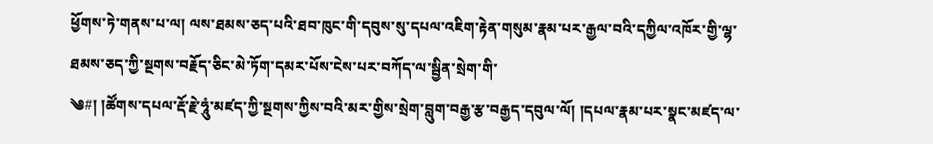ཕྱོགས་ཏེ་གནས་པ་ལ། ལས་ཐམས་ཅད་པའི་ཐབ་ཁུང་གི་དབུས་སུ་དཔལ་འཇིག་རྟེན་གསུམ་རྣམ་པར་རྒྱལ་བའི་དཀྱིལ་འཁོར་གྱི་ལྷ་ཐམས་ཅད་ཀྱི་སྔགས་བརྗོད་ཅིང་མེ་ཏོག་དམར་པོས་ངེས་པར་བཀོད་ལ་སྦྱིན་སྲེག་གི་
༄#། །ཚོགས་དཔལ་རྡོ་རྗེ་ཧཱུཾ་མཛད་ཀྱི་སྔགས་ཀྱིས་བའི་མར་གྱིས་སྲེག་བླུག་བརྒྱ་རྩ་བརྒྱད་དབུལ་ལོ། །དཔལ་རྣམ་པར་སྣང་མཛད་ལ་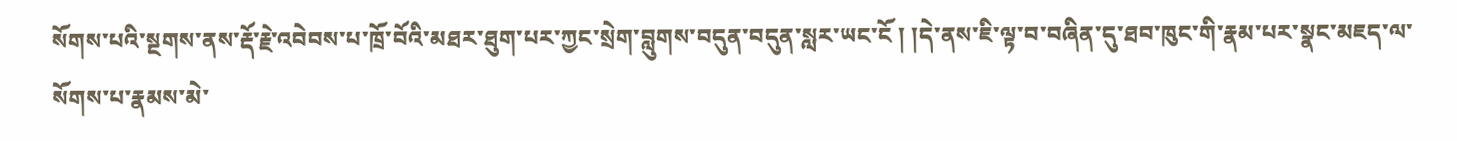སོགས་པའི་སྔགས་ནས་རྡོ་རྗེ་འབེབས་པ་ཁྲོ་བོའི་མཐར་ཐུག་པར་ཀྱང་སྲེག་བླུགས་བདུན་བདུན་སླར་ཡང་ངོ ། །དེ་ནས་ཇི་ལྟ་བ་བཞིན་དུ་ཐབ་ཁུང་གི་རྣམ་པར་སྣང་མཇད་ལ་སོགས་པ་རྣམས་མེ་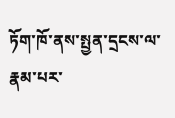ཏོག་ཁོ་ནས་སྤྱན་དྲངས་ལ་རྣམ་པར་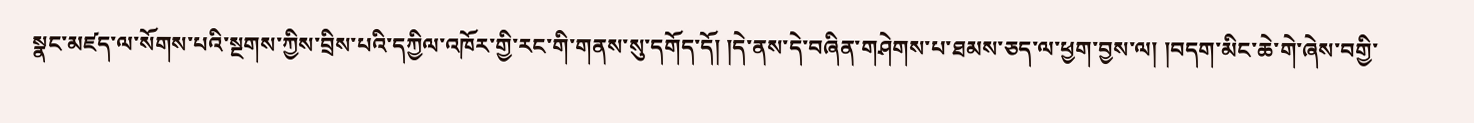སྣང་མཛད་ལ་སོགས་པའི་སྔགས་ཀྱིས་བྲིས་པའི་དཀྱིལ་འཁོར་གྱི་རང་གི་གནས་སུ་དགོད་དོ། །དེ་ནས་དེ་བཞིན་གཤེགས་པ་ཐམས་ཅད་ལ་ཕྱག་བྱས་ལ། །བདག་མིང་ཆེ་གེ་ཞེས་བགྱི་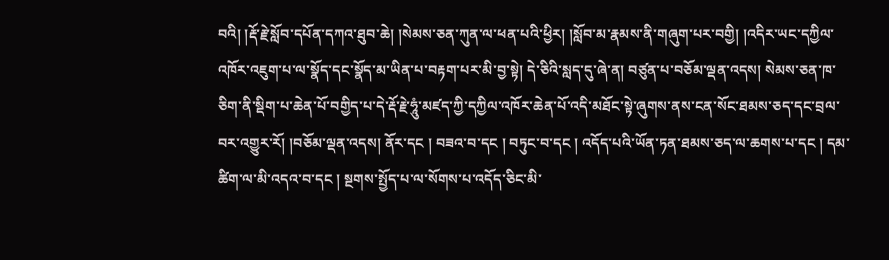བའི། །རྡོ་རྗེ་སློབ་དཔོན་དཀའ་ཐུབ་ཆེ། །སེམས་ཅན་ཀུན་ལ་ཕན་པའི་ཕྱིར། །སློབ་མ་རྣམས་ནི་གཞུག་པར་བགྱི། །འདིར་ཡང་དཀྱིལ་འཁོར་འཇུག་པ་ལ་སྣོད་དང་སྣོད་མ་ཡིན་པ་བརྟག་པར་མི་བྱ་སྟེ། དེ་ཅིའི་སླད་དུ་ཞེ་ན། བཙུན་པ་བཅོམ་ལྡན་འདས། སེམས་ཅན་ཁ་ཅིག་ནི་སྡིག་པ་ཆེན་པོ་བགྱིད་པ་དེ་རྡོ་རྗེ་ཧཱུཾ་མཛད་ཀྱི་དཀྱིལ་འཁོར་ཆེན་པོ་འདི་མཐོང་སྟེ་ཞུགས་ནས་ངན་སོང་ཐམས་ཅད་དང་བྲལ་བར་འགྱུར་རོ། །བཅོམ་ལྡན་འདས། ནོར་དང ། བཟའ་བ་དང ། བཏུང་བ་དང ། འདོད་པའི་ཡོན་ཏན་ཐམས་ཅད་ལ་ཆགས་པ་དང ། དམ་ཚིག་ལ་མི་འདའ་བ་དང ། སྔགས་སྤྱོད་པ་ལ་སོགས་པ་འདོད་ཅིང་མི་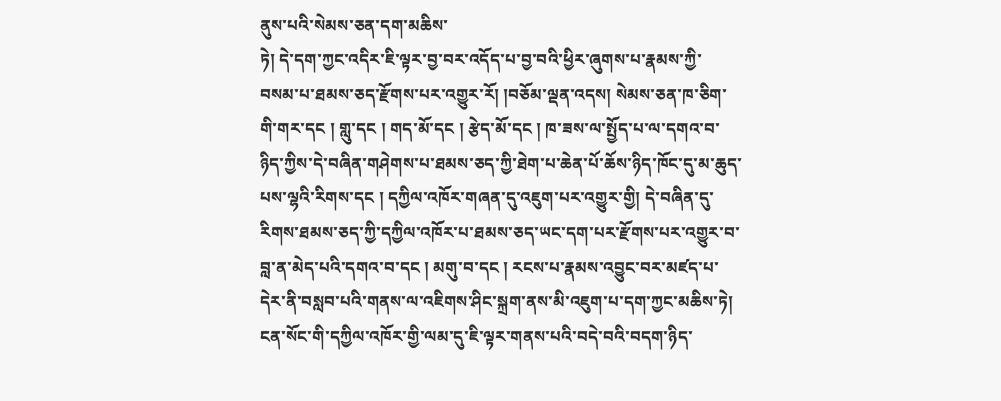ནུས་པའི་སེམས་ཅན་དག་མཆིས་
ཏེ། དེ་དག་ཀྱང་འདིར་ཇི་ལྟར་བྱ་བར་འདོད་པ་བྱ་བའི་ཕྱིར་ཞུགས་པ་རྣམས་ཀྱི་བསམ་པ་ཐམས་ཅད་རྫོགས་པར་འགྱུར་རོ། །བཅོམ་ལྡན་འདས། སེམས་ཅན་ཁ་ཅིག་གི་གར་དང ། གླུ་དང ། གད་མོ་དང ། རྩེད་མོ་དང ། ཁ་ཟས་ལ་སྤྱོད་པ་ལ་དགའ་བ་ཉིད་ཀྱིས་དེ་བཞིན་གཤེགས་པ་ཐམས་ཅད་ཀྱི་ཐེག་པ་ཆེན་པོ་ཆོས་ཉིད་ཁོང་དུ་མ་ཆུད་པས་ལྷའི་རིགས་དང ། དཀྱིལ་འཁོར་གཞན་དུ་འཇུག་པར་འགྱུར་གྱི། དེ་བཞིན་དུ་རིགས་ཐམས་ཅད་ཀྱི་དཀྱིལ་འཁོར་པ་ཐམས་ཅད་ཡང་དག་པར་རྫོགས་པར་འགྱུར་བ་བླ་ན་མེད་པའི་དགའ་བ་དང ། མགུ་བ་དང ། རངས་པ་རྣམས་འབྱུང་བར་མཛད་པ་དེར་ནི་བསླབ་པའི་གནས་ལ་འཇིགས་ཤིང་སྐྲག་ནས་མི་འཇུག་པ་དག་ཀྱང་མཆིས་ཏེ། ངན་སོང་གི་དཀྱིལ་འཁོར་གྱི་ལམ་དུ་ཇི་ལྟར་གནས་པའི་བདེ་བའི་བདག་ཉིད་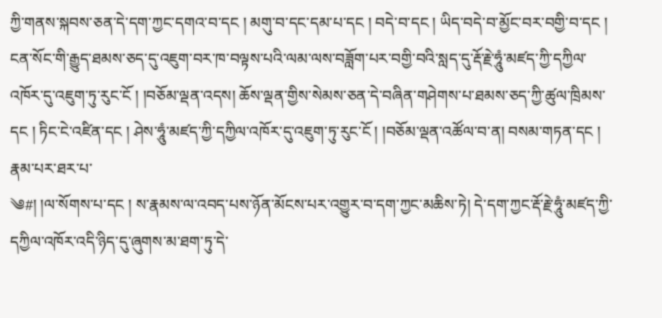ཀྱི་གནས་སྐབས་ཅན་དེ་དག་ཀྱང་དགའ་བ་དང ། མགུ་བ་དང་དམ་པ་དང ། བདེ་བ་དང ། ཡིད་བདེ་བ་མྱོང་བར་བགྱི་བ་དང ། ངན་སོང་གི་རྒྱུད་ཐམས་ཅད་དུ་འཇུག་བར་ཁ་བལྟས་པའི་ལམ་ལས་བཟློག་པར་བགྱི་བའི་སླད་དུ་རྡོ་རྗེ་ཧཱུཾ་མཛད་ཀྱི་དཀྱིལ་འཁོར་དུ་འཇུག་ཏུ་རུང་ངོ ། །བཅོམ་ལྡན་འདས། ཆོས་ལྡན་གྱིས་སེམས་ཅན་དེ་བཞིན་གཤེགས་པ་ཐམས་ཅད་ཀྱི་ཚུལ་ཁྲིམས་དང ། ཏིང་ངེ་འཛིན་དང ། ཤེས་ཧཱུཾ་མཛད་ཀྱི་དཀྱིལ་འཁོར་དུ་འཇུག་ཏུ་རུང་ངོ ། །བཅོམ་ལྡན་འཚོལ་བ་ན། བསམ་གཏན་དང ། རྣམ་པར་ཐར་པ་
༄#། །ལ་སོགས་པ་དང ། ས་རྣམས་ལ་འབད་པས་ཉོན་མོངས་པར་འགྱུར་བ་དག་ཀྱང་མཆིས་ཏེ། དེ་དག་ཀྱང་རྡོ་རྗེ་ཧཱུཾ་མཛད་ཀྱི་དཀྱིལ་འཁོར་འདི་ཉིད་དུ་ཞུགས་མ་ཐག་ཏུ་དེ་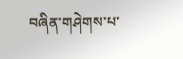བཞིན་གཤེགས་པ་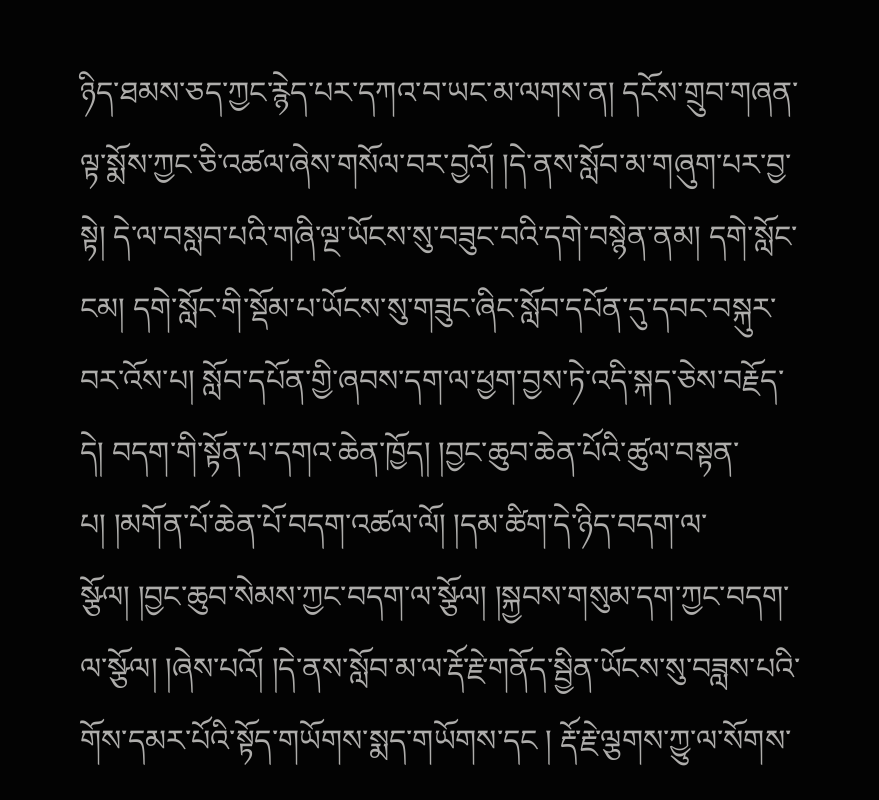ཉིད་ཐམས་ཅད་ཀྱང་རྙེད་པར་དཀའ་བ་ཡང་མ་ལགས་ན། དངོས་གྲུབ་གཞན་ལྟ་སྨོས་ཀྱང་ཅི་འཚལ་ཞེས་གསོལ་བར་བྱའོ། །དེ་ནས་སློབ་མ་གཞུག་པར་བྱ་སྟེ། དེ་ལ་བསླབ་པའི་གཞི་ལྔ་ཡོངས་སུ་བཟུང་བའི་དགེ་བསྙེན་ནམ། དགེ་སློང་ངམ། དགེ་སློང་གི་སྡོམ་པ་ཡོངས་སུ་གཟུང་ཞིང་སློབ་དཔོན་དུ་དབང་བསྐུར་བར་འོས་པ། སློབ་དཔོན་གྱི་ཞབས་དག་ལ་ཕྱག་བྱས་ཏེ་འདི་སྐད་ཅེས་བརྗོད་དེ། བདག་གི་སྟོན་པ་དགའ་ཆེན་ཁྱོད། །བྱང་ཆུབ་ཆེན་པོའི་ཚུལ་བསྟན་པ། །མགོན་པོ་ཆེན་པོ་བདག་འཚལ་ལོ། །དམ་ཚིག་དེ་ཉིད་བདག་ལ་སྩོལ། །བྱང་ཆུབ་སེམས་ཀྱང་བདག་ལ་སྩོལ། །སྐྱབས་གསུམ་དག་ཀྱང་བདག་ལ་སྩོལ། །ཞེས་པའོ། །དེ་ནས་སློབ་མ་ལ་རྡོ་རྗེ་གནོད་སྦྱིན་ཡོངས་སུ་བཟླས་པའི་གོས་དམར་པོའི་སྟོད་གཡོགས་སྨད་གཡོགས་དང ། རྡོ་རྗེ་ལྕགས་ཀྱུ་ལ་སོགས་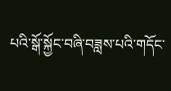པའི་སྒོ་སྐྱོང་བཞི་བཟླས་པའི་གདོང་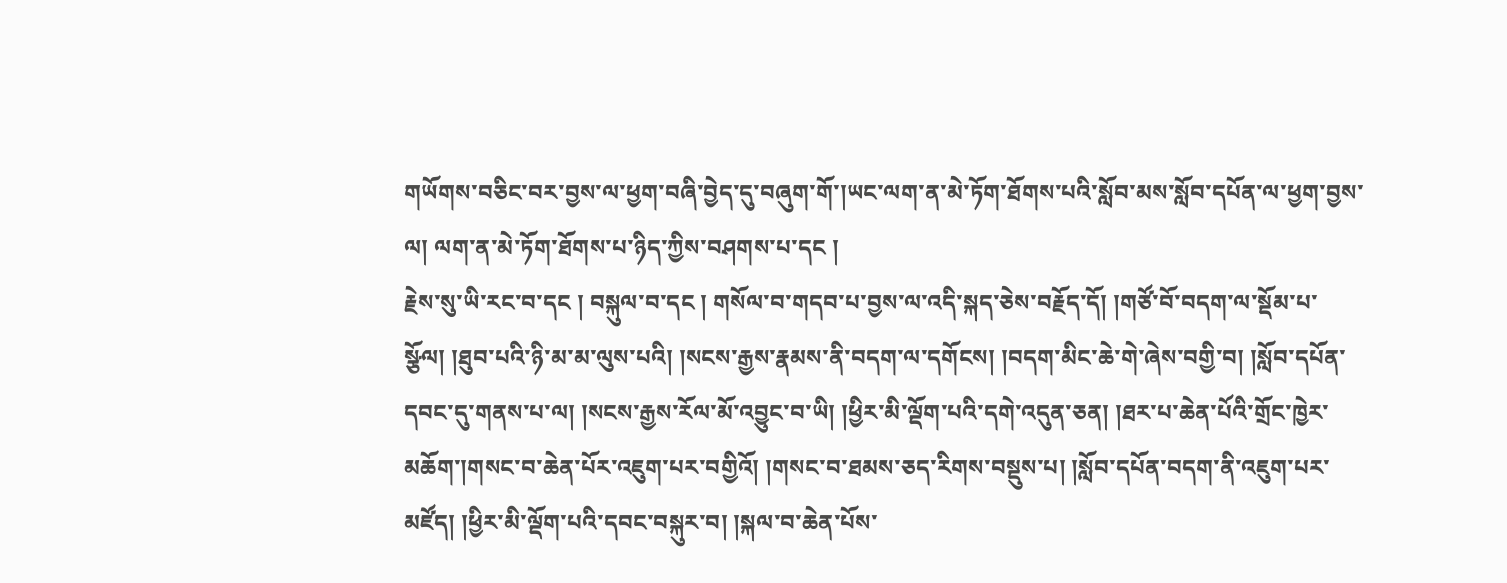གཡོགས་བཅིང་བར་བྱས་ལ་ཕྱག་བཞི་བྱེད་དུ་བཞུག་གོ་།ཡང་ལག་ན་མེ་ཏོག་ཐོགས་པའི་སློབ་མས་སློབ་དཔོན་ལ་ཕྱག་བྱས་ལ། ལག་ན་མེ་ཏོག་ཐོགས་པ་ཉིད་ཀྱིས་བཤགས་པ་དང །
རྗེས་སུ་ཡི་རང་བ་དང ། བསྐུལ་བ་དང ། གསོལ་བ་གདབ་པ་བྱས་ལ་འདི་སྐད་ཅེས་བརྗོད་དོ། །གཙོ་བོ་བདག་ལ་སྡོམ་པ་སྩོལ། །ཐུབ་པའི་ཉི་མ་མ་ལུས་པའི། །སངས་རྒྱས་རྣམས་ནི་བདག་ལ་དགོངས། །བདག་མིང་ཆེ་གེ་ཞེས་བགྱི་བ། །སློབ་དཔོན་དབང་དུ་གནས་པ་ལ། །སངས་རྒྱས་རོལ་མོ་འབྱུང་བ་ཡི། །ཕྱིར་མི་ལྡོག་པའི་དགེ་འདུན་ཅན། །ཐར་པ་ཆེན་པོའི་གྲོང་ཁྱེར་མཆོག་།གསང་བ་ཆེན་པོར་འཇུག་པར་བགྱིའོ། །གསང་བ་ཐམས་ཅད་རིགས་བསྡུས་པ། །སློབ་དཔོན་བདག་ནི་འཇུག་པར་མཛོད། །ཕྱིར་མི་ལྡོག་པའི་དབང་བསྐུར་བ། །སྐལ་བ་ཆེན་པོས་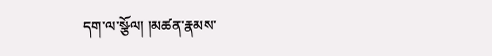དག་ལ་སྩོལ། །མཚན་རྣམས་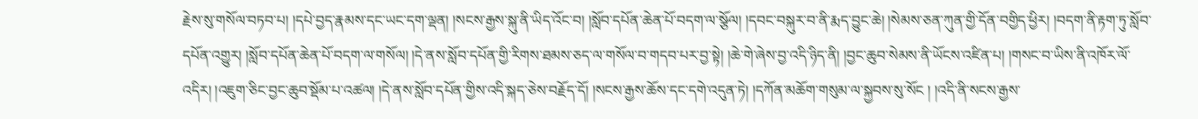རྗེས་སུ་གསོལ་བཏབ་པ། །དཔེ་བྱད་རྣམས་དང་ཡང་དག་ལྡན། །སངས་རྒྱས་སྐུ་ནི་ཡིད་འོང་བ། །སློབ་དཔོན་ཆེན་པོ་བདག་ལ་སྩོལ། །དབང་བསྐུར་བ་ནི་རྨད་བྱུང་ཆེ། །སེམས་ཅན་ཀུན་གྱི་དོན་བགྱིད་ཕྱིར། །བདག་ནི་རྟག་ཏུ་སློབ་དཔོན་འགྱུར། །སློབ་དཔོན་ཆེན་པོ་བདག་ལ་གསོལ། །དེ་ནས་སློབ་དཔོན་གྱི་རིགས་ཐམས་ཅད་ལ་གསོལ་བ་གདབ་པར་བྱ་སྟེ། །ཆེ་གེ་ཞེས་བྱ་འདི་ཉིད་ནི། །བྱང་ཆུབ་སེམས་ནི་ཡོངས་འཛིན་པ། །གསང་བ་ཡིས་ནི་འཁོར་ལོ་འདིར། །འཇུག་ཅིང་བྱང་ཆུབ་སྡོམ་པ་འཚལ། །དེ་ནས་སློབ་དཔོན་གྱིས་འདི་སྐད་ཅེས་བརྗོད་དོ། །སངས་རྒྱས་ཆོས་དང་དགེ་འདུན་ཏེ། །དཀོན་མཆོག་གསུམ་ལ་སྐྱབས་སུ་སོང ། །འདི་ནི་སངས་རྒྱས་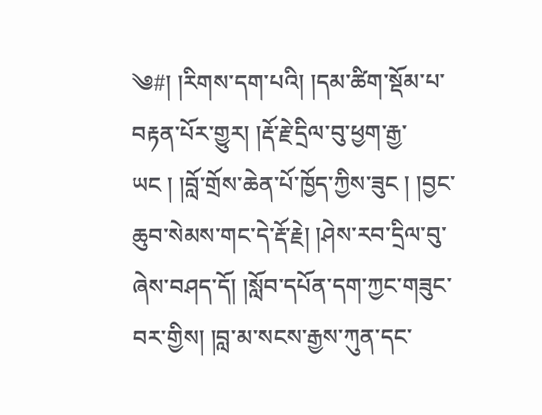༄#། །རིགས་དག་པའི། །དམ་ཚིག་སྡོམ་པ་བརྟན་པོར་གྱུར། །རྡོ་རྗེ་དྲིལ་བུ་ཕྱག་རྒྱ་ཡང ། །བློ་གྲོས་ཆེན་པོ་ཁྱོད་ཀྱིས་ཟུང ། །བྱང་ཆུབ་སེམས་གང་དེ་རྡོ་རྗེ། །ཤེས་རབ་དྲིལ་བུ་ཞེས་བཤད་དོ། །སློབ་དཔོན་དག་ཀྱང་གཟུང་བར་གྱིས། །བླ་མ་སངས་རྒྱས་ཀུན་དང་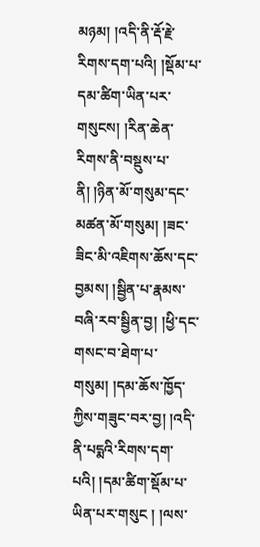མཉམ། །འདི་ནི་རྡོ་རྗེ་རིགས་དག་པའི། །སྡོམ་པ་དམ་ཚིག་ཡིན་པར་གསུངས། །རིན་ཆེན་རིགས་ནི་བསྡུས་པ་ནི། །ཉིན་མོ་གསུམ་དང་མཚན་མོ་གསུམ། །ཟང་ཟིང་མི་འཇིགས་ཆོས་དང་བྱམས། །སྦྱིན་པ་རྣམས་བཞི་རབ་སྦྱིན་བྱ། །ཕྱི་དང་གསང་བ་ཐེག་པ་གསུམ། །དམ་ཆོས་ཁྱོད་ཀྱིས་གཟུང་བར་བྱ། །འདི་ནི་པདྨའི་རིགས་དག་པའི། །དམ་ཚིག་སྡོམ་པ་ཡིན་པར་གསུང ། །ལས་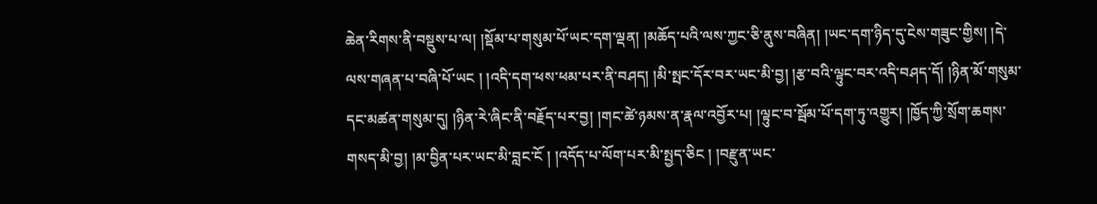ཆེན་རིགས་ནི་བསྡུས་པ་ལ། །སྡོམ་པ་གསུམ་པོ་ཡང་དག་ལྡན། །མཆོད་པའི་ལས་ཀྱང་ཅི་ནུས་བཞིན། །ཡང་དག་ཉིད་དུ་ངེས་གཟུང་གྱིས། །དེ་ལས་གཞན་པ་བཞི་པོ་ཡང ། །འདི་དག་ཕས་ཕམ་པར་ནི་བཤད། །མི་སྤང་དོར་བར་ཡང་མི་བྱ། །རྩ་བའི་ལྟུང་བར་འདི་བཤད་དོ། །ཉིན་མོ་གསུམ་དང་མཚན་གསུམ་དུ། །ཉིན་རེ་ཞིང་ནི་བརྗོད་པར་བྱ། །གང་ཚེ་ཉམས་ན་རྣལ་འབྱོར་པ། །ལྟུང་བ་སྦོམ་པོ་དག་ཏུ་འགྱུར། །ཁྱོད་ཀྱི་སྲོག་ཆགས་གསད་མི་བྱ། །མ་བྱིན་པར་ཡང་མི་བླང་ངོ ། །འདོད་པ་ལོག་པར་མི་སྤྱད་ཅིང ། །བརྫུན་ཡང་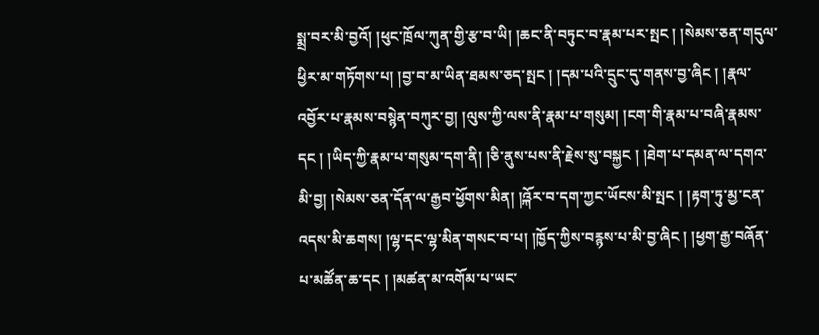སྨྲ་བར་མི་བྱའོ། །ཕུང་ཁྲོལ་ཀུན་གྱི་རྩ་བ་ཡི། །ཆང་ནི་བཏུང་བ་རྣམ་པར་སྤང ། །སེམས་ཅན་གདུལ་ཕྱིར་མ་གཏོགས་པ། །བྱ་བ་མ་ཡིན་ཐམས་ཅད་སྤང ། །དམ་པའི་དྲུང་དུ་གནས་བྱ་ཞིང ། །རྣལ་འབྱོར་པ་རྣམས་བསྙེན་བཀུར་བྱ། །ལུས་ཀྱི་ལས་ནི་རྣམ་པ་གསུམ། །ངག་གི་རྣམ་པ་བཞི་རྣམས་དང ། །ཡིད་ཀྱི་རྣམ་པ་གསུམ་དག་ནི། །ཅི་ནུས་པས་ནི་རྗེས་སུ་བསྐྱང ། །ཐེག་པ་དམན་ལ་དགའ་མི་བྱ། །སེམས་ཅན་དོན་ལ་རྒྱབ་ཕྱོགས་མིན། །འྐོར་བ་དག་ཀྱང་ཡོངས་མི་སྤང ། །རྟག་ཏུ་མྱ་ངན་འདས་མི་ཆགས། །ལྷ་དང་ལྷ་མིན་གསང་བ་པ། །ཁྱོད་ཀྱིས་བརྙས་པ་མི་བྱ་ཞིང ། །ཕྱག་རྒྱ་བཞོན་པ་མཚོན་ཆ་དང ། །མཚན་མ་འགོམ་པ་ཡང་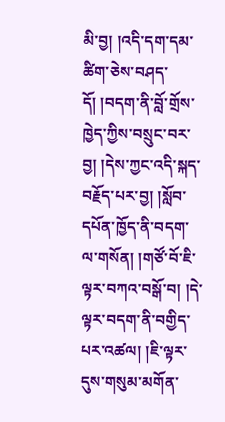མི་བྱ། །འདི་དག་དམ་ཚིག་ཅེས་བཤད་དོ། །བདག་ནི་བློ་གྲོས་ཁྱེད་ཀྱིས་བསྲུང་བར་བྱ། །དེས་ཀྱང་འདི་སྐད་བརྗོད་པར་བྱ། །སློབ་དཔོན་ཁྱོད་ནི་བདག་ལ་གསོན། །གཙོ་བོ་ཇི་ལྟར་བཀའ་བསྒོ་བ། །དེ་ལྟར་བདག་ནི་བགྱིད་པར་འཚལ། །ཇི་ལྟར་དུས་གསུམ་མགོན་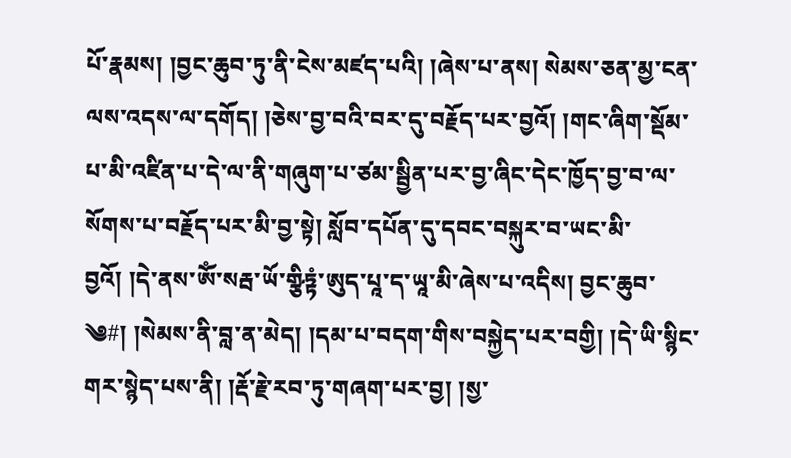པོ་རྣམས། །བྱང་ཆུབ་ཏུ་ནི་ངེས་མཛད་པའི། །ཞེས་པ་ནས། སེམས་ཅན་མྱ་ངན་ལས་འདས་ལ་དགོད། །ཅེས་བྱ་བའི་བར་དུ་བརྗོད་པར་བྱའོ། །གང་ཞིག་སྡོམ་པ་མི་འཛིན་པ་དེ་ལ་ནི་གཞུག་པ་ཙམ་སྦྱིན་པར་བྱ་ཞིང་དེང་ཁྱོད་བྱ་བ་ལ་སོགས་པ་བརྗོད་པར་མི་བྱ་སྟེ། སློབ་དཔོན་དུ་དབང་བསྐུར་བ་ཡང་མི་བྱའོ། །དེ་ནས་ཨོཾ་སརྦ་ཡོ་གྩིཏྟཾ་ཨུད་པཱ་ད་ཡཱ་མི་ཞེས་པ་འདིས། བྱང་ཆུབ་
༄#། །སེམས་ནི་བླ་ན་མེད། །དམ་པ་བདག་གིས་བསྐྱེད་པར་བགྱི། །དེ་ཡི་སྙིང་གར་སྙེད་པས་ནི། །རྡོ་རྗེ་རབ་ཏུ་གཞག་པར་བྱ། །སྱ་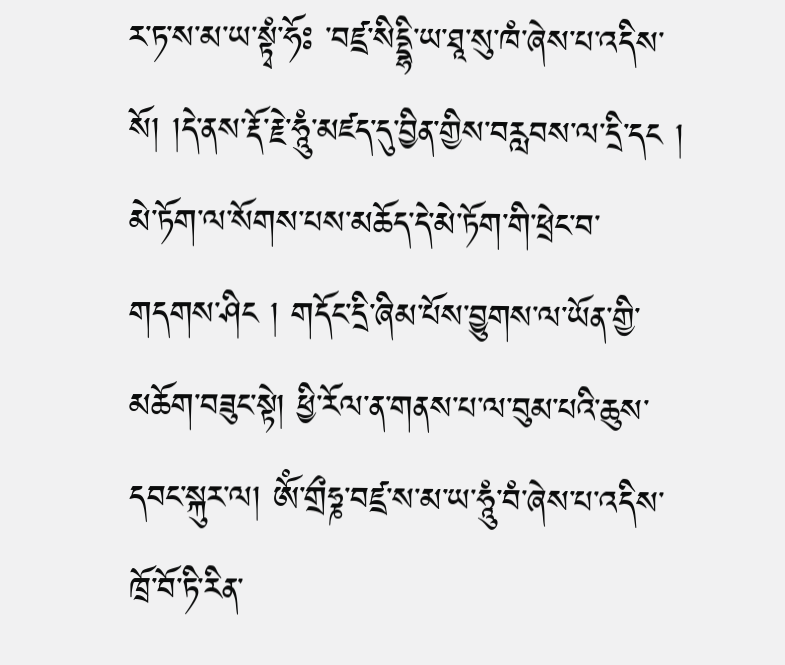ར་ཏ་ས་མ་ཡ་སྟྭཾ་ཧོཿ ་བཛྲ་སིདྡྷི་ཡ་ཐཱ་སུ་ཁཾ་ཞེས་པ་འདིས་སོ། །དེ་ནས་རྡོ་རྗེ་ཧཱུཾ་མཛད་དུ་བྱིན་གྱིས་བརླབས་ལ་དྲི་དང ། མེ་ཏོག་ལ་སོགས་པས་མཆོད་དེ་མེ་ཏོག་གི་ཕྲེང་བ་གདགས་ཤིང ། གདོང་དྲི་ཞིམ་པོས་བྱུགས་ལ་ཡོན་གྱི་མཆོག་བཟུང་སྟེ། ཕྱི་རོལ་ན་གནས་པ་ལ་བུམ་པའི་ཆུས་དབང་སྐུར་ལ། ཨོཾ་གྲྀཧྞ་བཛྲ་ས་མ་ཡ་ཧཱུཾ་བཾ་ཞེས་པ་འདིས་ཁྲོ་བོ་ཏི་རིན་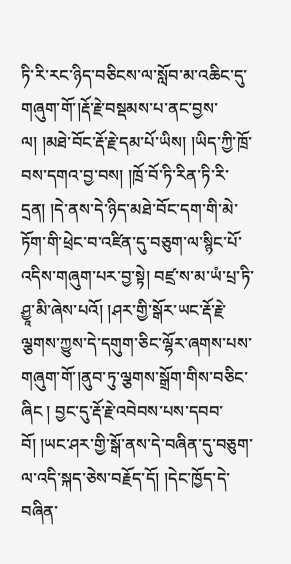ཏི་རི་རང་ཉིད་བཅིངས་ལ་སློབ་མ་འཆིང་དུ་གཞུག་གོ་།རྡོ་རྗེ་བསྡམས་པ་ནང་བྱས་ལ། །མཐེ་བོང་རྡོ་རྗེ་དམ་པོ་ཡིས། །ཡིད་ཀྱི་ཁྲོ་བས་དགའ་བྱ་བས། །ཁྲོ་བོ་ཏི་རིན་ཏི་རི་དྲན། །དེ་ནས་དེ་ཉིད་མཐེ་བོང་དག་གི་མེ་ཏོག་གི་ཕྲེང་བ་འཛིན་དུ་བཅུག་ལ་སྙིང་པོ་འདིས་གཞུག་པར་བྱ་སྟེ། བཛྲ་ས་མ་ཡཾ་པྲ་ཏི་ཤྱཱ་མི་ཞེས་པའོ། །ཤར་གྱི་སྒོར་ཡང་རྡོ་རྗེ་ལྕགས་ཀྱུས་དེ་དགུག་ཅིང་ལྷོར་ཞགས་པས་གཞུག་གོ་།ནུབ་ཏུ་ལྕགས་སྒྲོག་གིས་བཅིང་ཞིང ། བྱང་དུ་རྡོ་རྗེ་འབེབས་པས་དབབ་བོ། །ཡང་ཤར་གྱི་སྒོ་ནས་དེ་བཞིན་དུ་བཅུག་ལ་འདི་སྐད་ཅེས་བརྗོད་དོ། །དེང་ཁྱོད་དེ་བཞིན་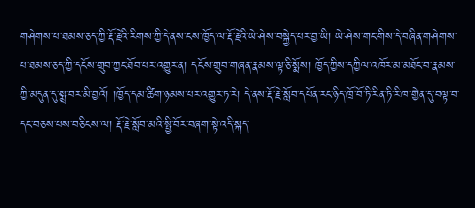གཤེགས་པ་ཐམས་ཅད་ཀྱི་རྡོ་རྗེའི་རིགས་ཀྱི་དེ་ནས་ངས་ཁྱོད་ལ་རྡོ་རྗེའི་ཡེ་ཤེས་བསྐྱེད་པར་བྱ་ཡི། ཡེ་ཤེས་གང་གིས་དེ་བཞིན་གཤེགས་
པ་ཐམས་ཅད་ཀྱི་དངོས་གྲུབ་ཀྱང་ཐོབ་པར་འགྱུར་ན། དངོས་གྲུབ་གཞན་རྣམས་ལྟ་ཅི་སྨོས། ཁྱོད་ཀྱིས་དཀྱིལ་འཁོར་མ་མཐོང་བ་རྣམས་ཀྱི་མདུན་དུ་སྨྲ་བར་མི་བྱའོ། །ཁྱོད་དམ་ཚིག་ཉམས་པར་འགྱུར་ཏ་རེ། དེ་ནས་རྡོ་རྗེ་སློབ་དཔོན་རང་ཉིད་ཁྲོ་བོ་ཏི་རིན་ཏི་རི་ཁ་གྱེན་དུ་བལྟ་བ་དང་བཅས་པས་བཅིངས་ལ། རྡོ་རྗེ་སློབ་མའི་སྤྱི་བོར་བཞག་སྟེ་འདི་སྐད་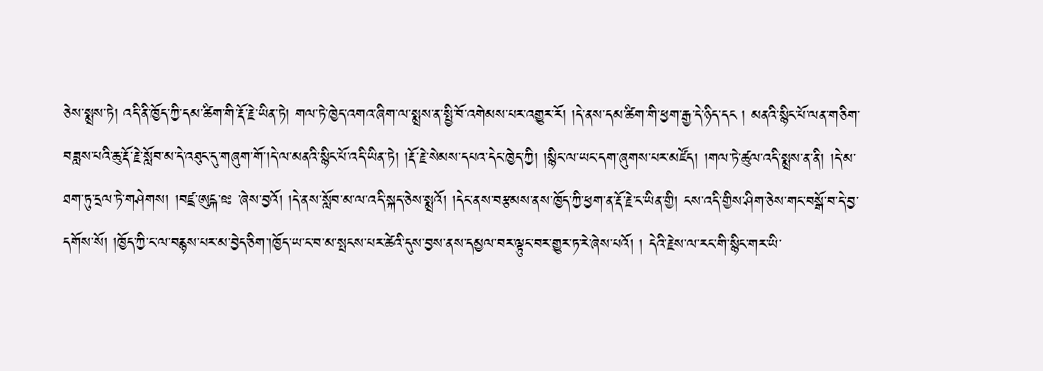ཅེས་སྨྲས་ཏེ། འདི་ནི་ཁྱོད་ཀྱི་དམ་ཚིག་གི་རྡོ་རྗེ་ཡིན་ཏེ། གལ་ཏེ་ཁྱེད་འགའ་ཞིག་ལ་སྨྲས་ན་སྤྱི་བོ་འགེམས་པར་འགྱུར་རོ། །དེ་ནས་དམ་ཚིག་གི་ཕྱག་རྒྱ་དེ་ཉིད་དང ། མནའི་སྙིང་པོ་ལན་གཅིག་བཟླས་པའི་ཆུ་རྡོ་རྗེ་སློབ་མ་དེ་འཐུང་དུ་གཞུག་གོ་།དེ་ལ་མནའི་སྙིང་པོ་འདི་ཡིན་ཏེ། །རྡོ་རྗེ་སེམས་དཔའ་དེང་ཁྱེད་ཀྱི། །སྙིང་ལ་ཡང་དག་ཞུགས་པར་མཛོད། །གལ་ཏེ་ཚུལ་འདི་སྨྲས་ན་ནི། །དེ་མ་ཐག་ཏུ་དྲལ་ཏེ་གཤེགས། །བཛྲ་ཨུངྐ་ཋཿ ་ཞེས་བྱའོ། །དེ་ནས་སློབ་མ་ལ་འདི་སྐད་ཅེས་སྨྲའོ། །དེང་ནས་བརྩམས་ནས་ཁྱོད་ཀྱི་ཕྱག་ན་རྡོ་རྗེ་ང་ཡིན་གྱི། ངས་འདི་གྱིས་ཤིག་ཅེས་གང་བསྒོ་བ་དེ་བྱ་དགོས་སོ། །ཁྱོད་ཀྱི་ང་ལ་བརྙས་པར་མ་བྱེད་ཅིག་།ཁྱོད་ཡ་ང་བ་མ་སྤངས་པར་ཚེའི་དུས་བྱས་ནས་དམྱལ་བར་ལྟུང་བར་གྱུར་ཏ་རེ་ཞེས་པའོ། ། དེའི་རྗེས་ལ་རང་གི་སྙིང་གར་ཡི་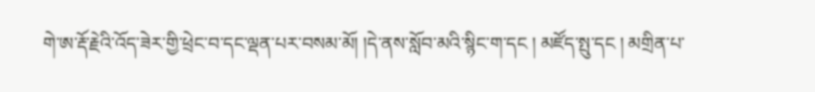གེ་ཨ་རྡོ་རྗེའི་འོད་ཟེར་གྱི་ཕྲེང་བ་དང་ལྡན་པར་བསམ་མོ། །དེ་ནས་སློབ་མའི་སྙིང་ག་དང ། མཛོད་སྤུ་དང ། མགྲིན་པ་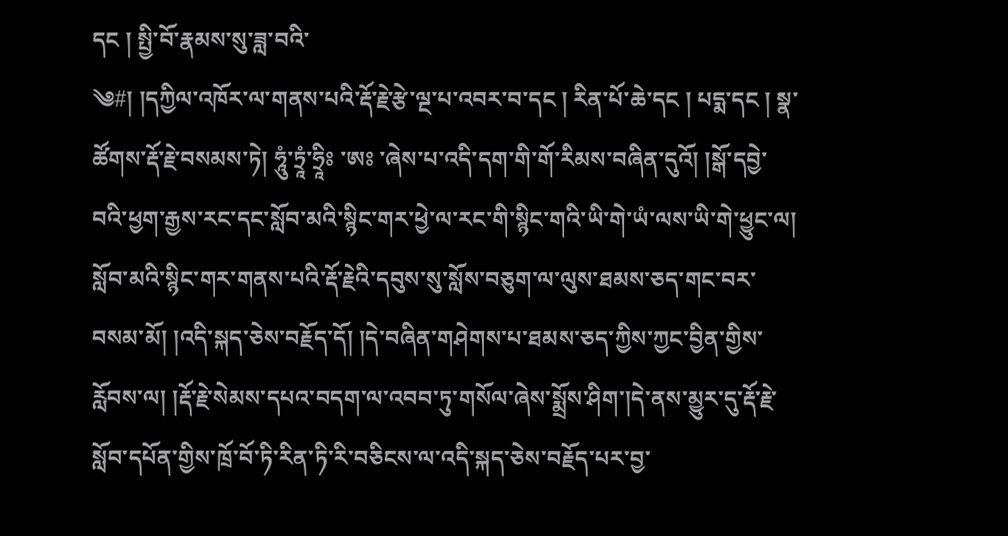དང ། སྤྱི་བོ་རྣམས་སུ་ཟླ་བའི་
༄#། །དཀྱིལ་འཁོར་ལ་གནས་པའི་རྡོ་རྗེ་རྩེ་ལྔ་པ་འབར་བ་དང ། རིན་པོ་ཆེ་དང ། པདྨ་དང ། སྣ་ཚོགས་རྡོ་རྗེ་བསམས་ཏེ། ཧཱུཾ་ཏྲཱཾ་ཧྲཱིཿ ་ཨཿ ་ཞེས་པ་འདི་དག་གི་གོ་རིམས་བཞིན་དུའོ། །སྒོ་དབྱེ་བའི་ཕྱག་རྒྱས་རང་དང་སློབ་མའི་སྙིང་གར་ཕྱེ་ལ་རང་གི་སྙིང་གའི་ཡི་གེ་ཡཾ་ལས་ཡི་གེ་ཕྱུང་ལ། སློབ་མའི་སྙིང་གར་གནས་པའི་རྡོ་རྗེའི་དབུས་སུ་སློས་བཅུག་ལ་ལུས་ཐམས་ཅད་གང་བར་བསམ་མོ། །འདི་སྐད་ཅེས་བརྗོད་དོ། །དེ་བཞིན་གཤེགས་པ་ཐམས་ཅད་ཀྱིས་ཀྱང་བྱིན་གྱིས་རློབས་ལ། །རྡོ་རྗེ་སེམས་དཔའ་བདག་ལ་འབབ་ཏུ་གསོལ་ཞེས་སྨྲོས་ཤིག་།དེ་ནས་མྱུར་དུ་རྡོ་རྗེ་སློབ་དཔོན་གྱིས་ཁྲོ་བོ་ཏི་རིན་ཏི་རི་བཅིངས་ལ་འདི་སྐད་ཅེས་བརྗོད་པར་བྱ་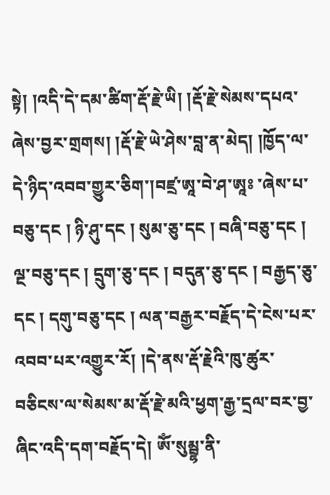སྟེ། །འདི་དེ་དམ་ཚིག་རྡོ་རྗེ་ཡི། །རྡོ་རྗེ་སེམས་དཔའ་ཞེས་བྱར་གྲགས། །རྡོ་རྗེ་ཡེ་ཤེས་བླ་ན་མེད། །ཁྱོད་ལ་དེ་ཉིད་འབབ་གྱུར་ཅིག་།བཛྲ་ཨཱ་བེ་ཤ་ཨཱཿ ་ཞེས་པ་བཅུ་དང ། ཉི་ཤུ་དང ། སུམ་ཅུ་དང ། བཞི་བཅུ་དང ། ལྔ་བཅུ་དང ། དྲུག་ཅུ་དང ། བདུན་ཅུ་དང ། བརྒྱད་ཅུ་དང ། དགུ་བཅུ་དང ། ལན་བརྒྱར་བརྗོད་དེ་ངེས་པར་འབབ་པར་འགྱུར་རོ། །དེ་ནས་རྡོ་རྗེའི་ཁུ་ཚུར་བཅིངས་ལ་སེམས་མ་རྡོ་རྗེ་མའི་ཕྱག་རྒྱ་དྲལ་བར་བྱ་ཞིང་འདི་དག་བརྗོད་དེ། ཨོཾ་སུམྦྷ་ནི་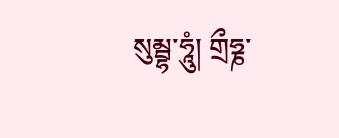སུམྦྷ་ཧཱུཾ། གྲྀཧྞ་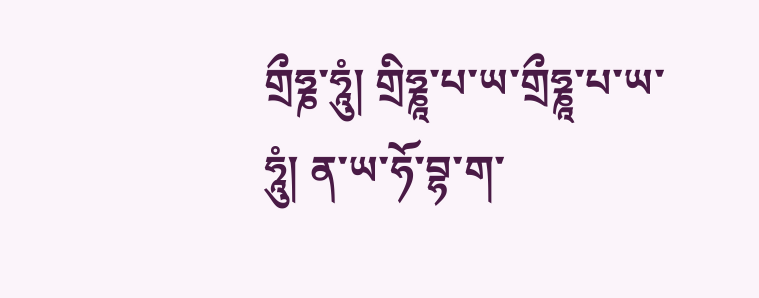གྲྀཧྞ་ཧཱུཾ། གྲིཧྞཱ་པ་ཡ་གྲྀཧྞཱ་པ་ཡ་ཧཱུཾ། ན་ཡ་ཧོ་བྷ་ག་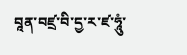བཱན་བཛྲ་བི་དྱ་ར་ཛ་ཧཱུཾ་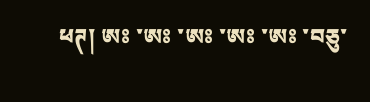ཕཊ། ཨཿ ་ཨཿ ་ཨཿ ་ཨཿ ་ཨཿ ་བཅུ་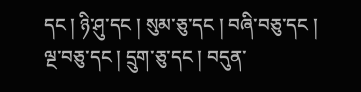དང ། ཉི་ཤུ་དང ། སུམ་ཅུ་དང ། བཞི་བཅུ་དང ། ལྔ་བཅུ་དང ། དྲུག་ཅུ་དང ། བདུན་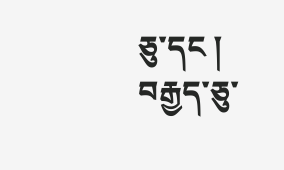ཅུ་དང ། བརྒྱད་ཅུ་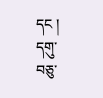དང ། དགུ་བཅུ་